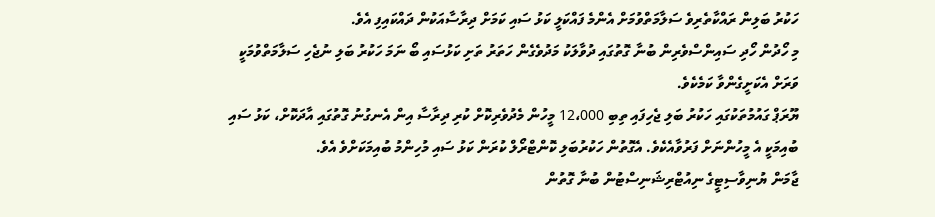ހަކުރު ބަލިން ރައްކާތެރިވެ ސަލާމަތްވުމަށް އެންމެ ފައްކަލީ ކަޅު ސައި ކަމަށް ދިރާސާއަކުން ދައްކައިފި އެވެ.
މި ހޯދުން ހޯދި ސައިންސްވެރިން ބުނާ ގޮތުގައި ދުވާލަކު މަދުވެގެން ހަތަރު ތަށި ކަޅުސައި ބޯ ނަމަ ހަކުރު ބަލި ނުޖެހި ސަލާމަތްވުމަކީ ވަރަށް އެކަށީގެންވާ ކަމެކެވެ.
ޔޫރަޕް ގައުމުތަކުގައި ހަކުރު ބަލި ޖެހިފައި ތިބި 12،000 މީހުން މެދުވެރިކޮށް ކުރި ދިރާސާ އިން އެނގުނު ގޮތުގައި އާދަކޮށް، ކަޅު ސައި ބުއިމަކީ އެ މީހުންނަށް ފަރުވާއެކެވެ. އެގޮތުން ހަކުރުބަލި ކޮންޓްރޯލް ކުރަން ކަޅު ސައި މުހިންމު ބުއިމަކަށްވެ އެވެ.
ޖާމަން ޔުނިވާސިޓީގެ ނިއުޓްރިޝަނިސްޓުން ބުނާ ގޮތުން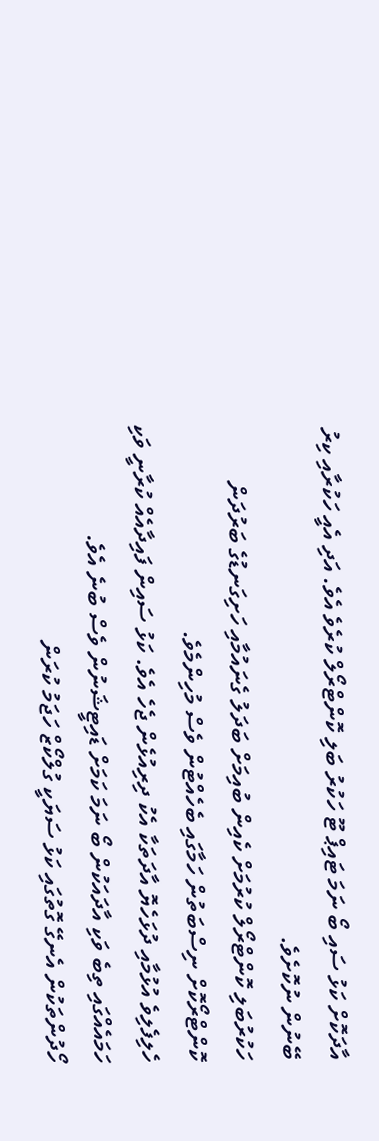އާދަކޮށް ކަޅު ސައި ބޯ ނަމަ ޓައިޕް ޓޫ ހަކުރު ބަލި ކޮންޓްރޯލް ކުރެވެ އެވެ. އަދި އެއީ ހަކުރާއި ކިރު ބޭނުން ނުކޮށެވެ.
ހަކުރުބަލި ކޮންޓްރޯލް ކުރުމަށް ކެއިން ބުއިމަށް ބަދަލު ގެނައުމާއި ހަށިގަނޑުގެ ބަރުދަން ކޮންޓްރޯކޮށް ނިސްބަތުން ހަމާގައި ބެހެއްޓުން ވެސް މުހިންމެވެ.
ހެލިފެލިވެ އުޅުމާއި ދުޅަހެޔޮ އާދަތަކާ އެކު ދިރިއުޅެން ޖެހެ އެވެ. ކަޅު ސައިން ފައިދާއެއް ކުރާނީ ވަކި ހަމައެއްގައި ތިބެ ވަކި އާދައަކުން ބޯ ނަމަ ކަމަށް ޑައިޓީޝަނުން ވެސް ބުނެ އެވެ.
ހޯދުންތަކުން އެނގޭ ގޮތުގައި ކަޅު ސަޔަކީ ގުލްކޯޒް ހަޖަމު ކުރަން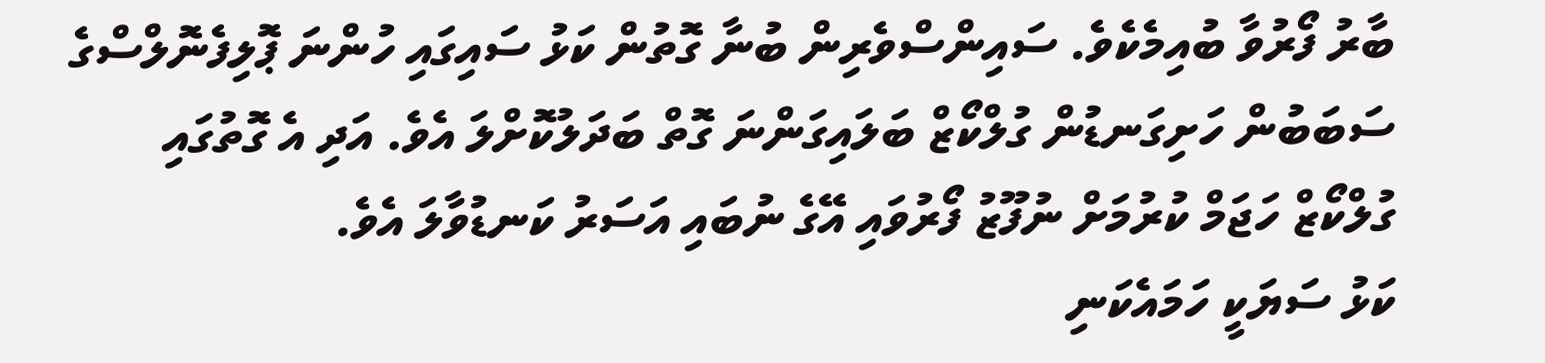ބާރު ފޯރުވާ ބުއިމެކެވެ. ސައިންސްވެރިން ބުނާ ގޮތުން ކަޅު ސައިގައި ހުންނަ ޕޮލިފެނޮލްސްގެ ސަބަބުން ހަށިގަނޑުން ގުލްކޯޒް ބަލައިގަންނަ ގޮތް ބަދަލުކޮށްލަ އެވެ. އަދި އެ ގޮތުގައި ގުލްކޯޒް ހަޖަމް ކުރުމަށް ނުފޫޒު ފޯރުވައި އޭގެ ނުބައި އަސަރު ކަނޑުވާލަ އެވެ.
ކަޅު ސަޔަކީ ހަމައެކަނި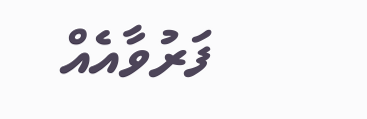ފަރުވާއެއް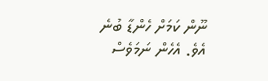ނޫން ކަމަށް ހެންޑާ ބުނެ އެވެ. އެހެން ނަމަވެސް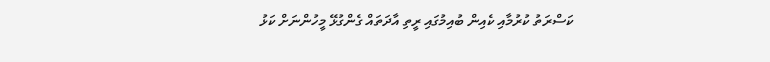ކަސްރަތު ކުރުމާއި ކެއިން ބުއިމުގައި ރީތި އާދަތައް ގެންގުޅޭ މީހުންނަށް ކަޅު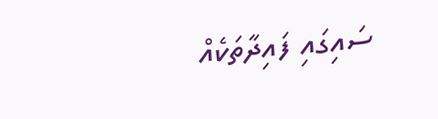ސައިގައި ފައިދާތަކެއް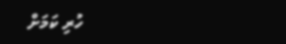ހުރި ކަމަށް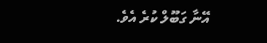އޭނާ ގަބޫލް ކުރެ އެވެ.